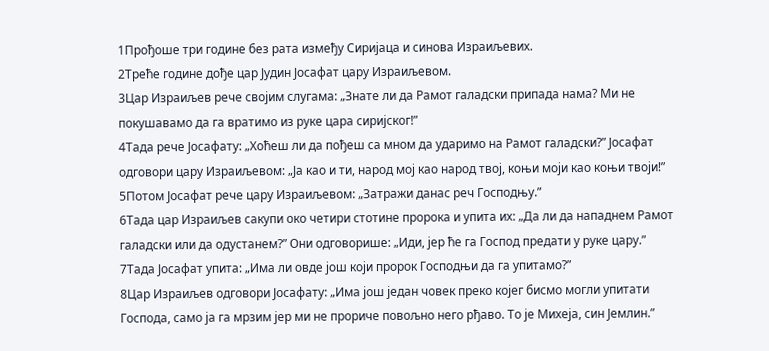1Прођоше три године без рата између Сиријаца и синова Израиљевих.
2Треће године дође цар Јудин Јосафат цару Израиљевом.
3Цар Израиљев рече својим слугама: „Знате ли да Рамот галадски припада нама? Ми не покушавамо да га вратимо из руке цара сиријског!”
4Тада рече Јосафату: „Хоћеш ли да пођеш са мном да ударимо на Рамот галадски?” Јосафат одговори цару Израиљевом: „Ја као и ти, народ мој као народ твој, коњи моји као коњи твоји!”
5Потом Јосафат рече цару Израиљевом: „Затражи данас реч Господњу.”
6Тада цар Израиљев сакупи око четири стотине пророка и упита их: „Да ли да нападнем Рамот галадски или да одустанем?” Они одговорише: „Иди, јер ће га Господ предати у руке цару.”
7Тада Јосафат упита: „Има ли овде још који пророк Господњи да га упитамо?”
8Цар Израиљев одговори Јосафату: „Има још један човек преко којег бисмо могли упитати Господа, само ја га мрзим јер ми не прориче повољно него рђаво. То је Михеја, син Јемлин.”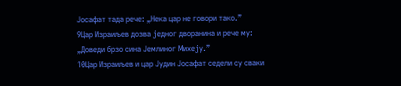Јосафат тада рече: „Нека цар не говори тако.”
9Цар Израиљев дозва једног дворанина и рече му: „Доведи брзо сина Јемлиног Михеју.”
10Цар Израиљев и цар Јудин Јосафат седели су сваки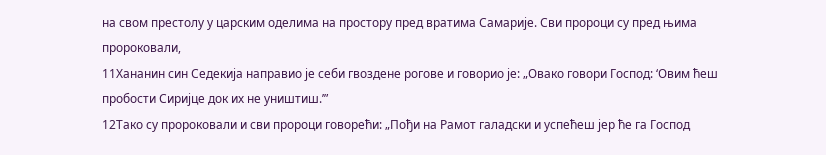на свом престолу у царским оделима на простору пред вратима Самарије. Сви пророци су пред њима пророковали,
11Хананин син Седекија направио је себи гвоздене рогове и говорио је: „Овако говори Господ: ‘Овим ћеш пробости Сиријце док их не уништиш.’”
12Тако су пророковали и сви пророци говорећи: „Пођи на Рамот галадски и успећеш јер ће га Господ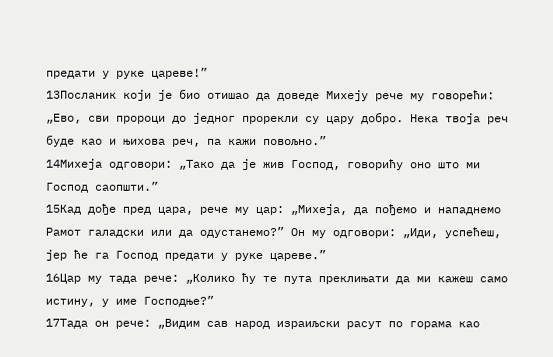предати у руке цареве!”
13Посланик који је био отишао да доведе Михеју рече му говорећи: „Ево, сви пророци до једног прорекли су цару добро. Нека твоја реч буде као и њихова реч, па кажи повољно.”
14Михеја одговори: „Тако да је жив Господ, говорићу оно што ми Господ саопшти.”
15Кад дође пред цара, рече му цар: „Михеја, да пођемо и нападнемо Рамот галадски или да одустанемо?” Он му одговори: „Иди, успећеш, јер ће га Господ предати у руке цареве.”
16Цар му тада рече: „Колико ћу те пута преклињати да ми кажеш само истину, у име Господње?”
17Тада он рече: „Видим сав народ израиљски расут по горама као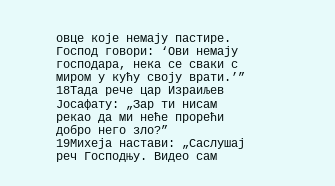овце које немају пастире. Господ говори: ‘Ови немају господара, нека се сваки с миром у кућу своју врати.’”
18Тада рече цар Израиљев Јосафату: „Зар ти нисам рекао да ми неће прорећи добро него зло?”
19Михеја настави: „Саслушај реч Господњу. Видео сам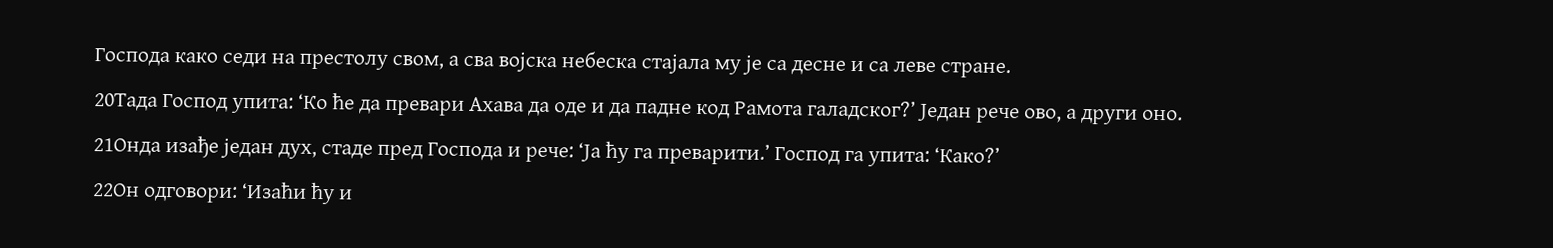Господа како седи на престолу свом, а сва војска небеска стајала му је са десне и са леве стране.
20Тада Господ упита: ‘Ко ће да превари Ахава да оде и да падне код Рамота галадског?’ Један рече ово, а други оно.
21Онда изађе један дух, стаде пред Господа и рече: ‘Ја ћу га преварити.’ Господ га упита: ‘Како?’
22Он одговори: ‘Изаћи ћу и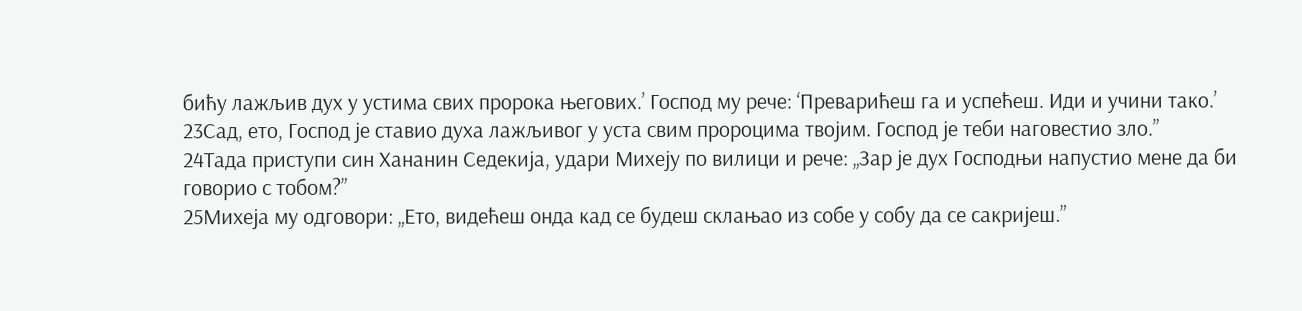бићу лажљив дух у устима свих пророка његових.’ Господ му рече: ‘Преварићеш га и успећеш. Иди и учини тако.’
23Сад, ето, Господ је ставио духа лажљивог у уста свим пророцима твојим. Господ је теби наговестио зло.”
24Тада приступи син Хананин Седекија, удари Михеју по вилици и рече: „Зар је дух Господњи напустио мене да би говорио с тобом?”
25Михеја му одговори: „Ето, видећеш онда кад се будеш склањао из собе у собу да се сакријеш.”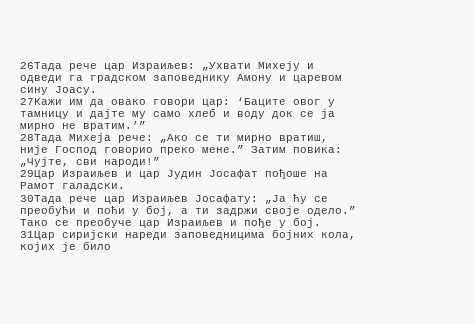26Тада рече цар Израиљев: „Ухвати Михеју и одведи га градском заповеднику Амону и царевом сину Јоасу.
27Кажи им да овако говори цар: ‘Баците овог у тамницу и дајте му само хлеб и воду док се ја мирно не вратим.’”
28Тада Михеја рече: „Ако се ти мирно вратиш, није Господ говорио преко мене.” Затим повика: „Чујте, сви народи!”
29Цар Израиљев и цар Јудин Јосафат пођоше на Рамот галадски.
30Тада рече цар Израиљев Јосафату: „Ја ћу се преобући и поћи у бој, а ти задржи своје одело.” Тако се преобуче цар Израиљев и пође у бој.
31Цар сиријски нареди заповедницима бојних кола, којих је било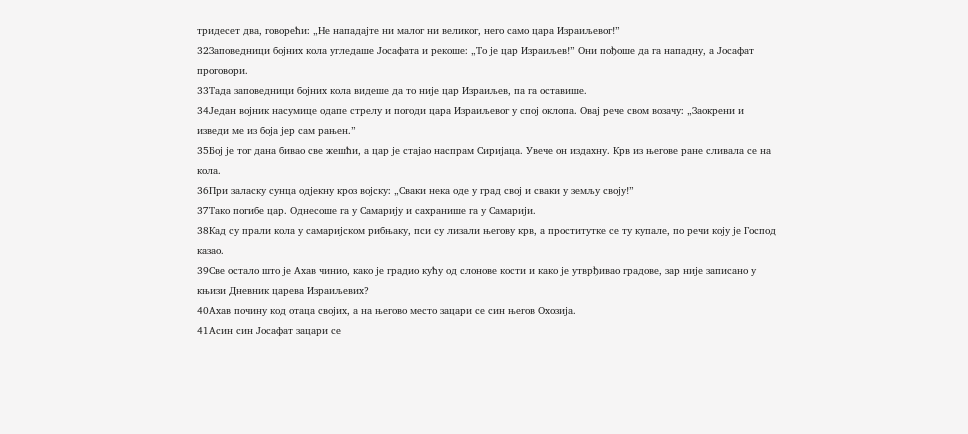тридесет два, говорећи: „Не нападајте ни малог ни великог, него само цара Израиљевог!”
32Заповедници бојних кола угледаше Јосафата и рекоше: „То је цар Израиљев!” Они пођоше да га нападну, а Јосафат проговори.
33Тада заповедници бојних кола видеше да то није цар Израиљев, па га оставише.
34Један војник насумице одапе стрелу и погоди цара Израиљевог у спој оклопа. Овај рече свом возачу: „Заокрени и изведи ме из боја јер сам рањен.”
35Бој је тог дана бивао све жешћи, а цар је стајао наспрам Сиријаца. Увече он издахну. Крв из његове ране сливала се на кола.
36При заласку сунца одјекну кроз војску: „Сваки нека оде у град свој и сваки у земљу своју!”
37Тако погибе цар. Однесоше га у Самарију и сахранише га у Самарији.
38Кад су прали кола у самаријском рибњаку, пси су лизали његову крв, а проститутке се ту купале, по речи коју је Господ казао.
39Све остало што је Ахав чинио, како је градио кућу од слонове кости и како је утврђивао градове, зар није записано у књизи Дневник царева Израиљевих?
40Ахав почину код отаца својих, а на његово место зацари се син његов Охозија.
41Асин син Јосафат зацари се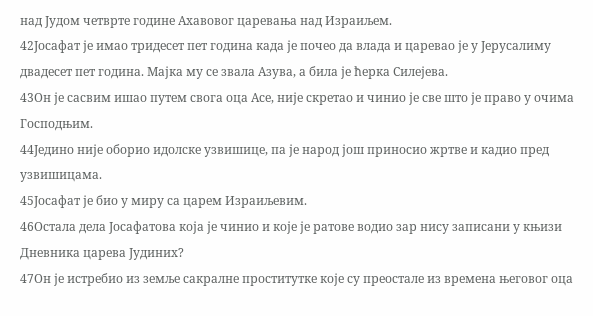над Јудом четврте године Ахавовог царевања над Израиљем.
42Јосафат је имао тридесет пет година када је почео да влада и царевао је у Јерусалиму двадесет пет година. Мајка му се звала Азува, а била је ћерка Силејева.
43Он је сасвим ишао путем свога оца Асе, није скретао и чинио је све што је право у очима Господњим.
44Једино није оборио идолске узвишице, па је народ још приносио жртве и кадио пред узвишицама.
45Јосафат је био у миру са царем Израиљевим.
46Остала дела Јосафатова која је чинио и које је ратове водио зар нису записани у књизи Дневника царева Јудиних?
47Он је истребио из земље сакралне проститутке које су преостале из времена његовог оца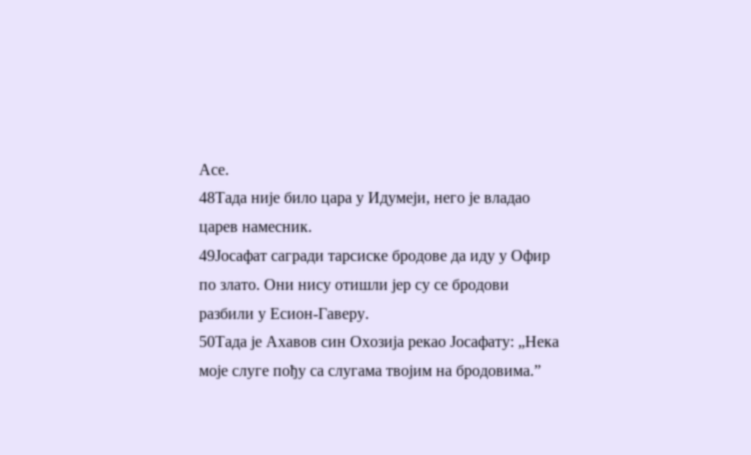Асе.
48Тада није било цара у Идумеји, него је владао царев намесник.
49Јосафат сагради тарсиске бродове да иду у Офир по злато. Они нису отишли јер су се бродови разбили у Есион-Гаверу.
50Тада је Ахавов син Охозија рекао Јосафату: „Нека моје слуге пођу са слугама твојим на бродовима.”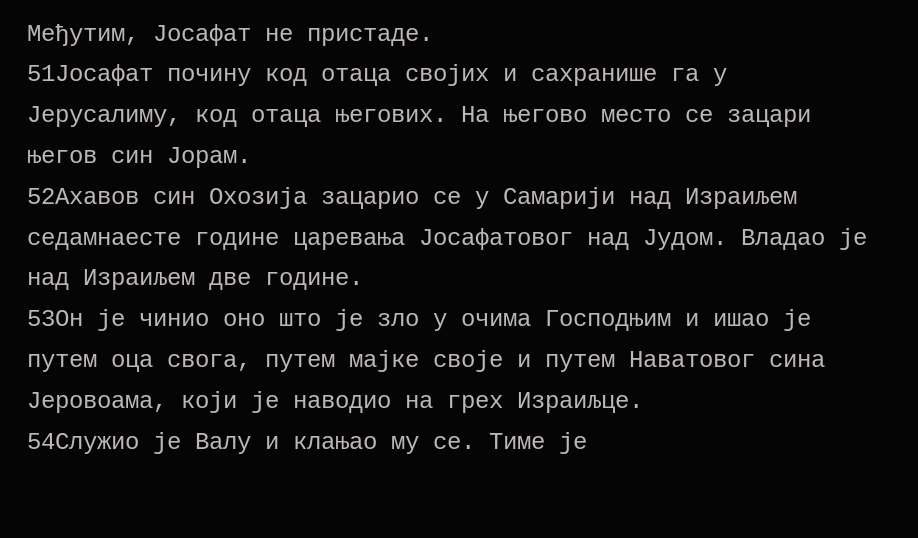Међутим, Јосафат не пристаде.
51Јосафат почину код отаца својих и сахранише га у Јерусалиму, код отаца његових. На његово место се зацари његов син Јорам.
52Ахавов син Охозија зацарио се у Самарији над Израиљем седамнаесте године царевања Јосафатовог над Јудом. Владао је над Израиљем две године.
53Он је чинио оно што је зло у очима Господњим и ишао је путем оца свога, путем мајке своје и путем Наватовог сина Јеровоама, који је наводио на грех Израиљце.
54Служио је Валу и клањао му се. Тиме је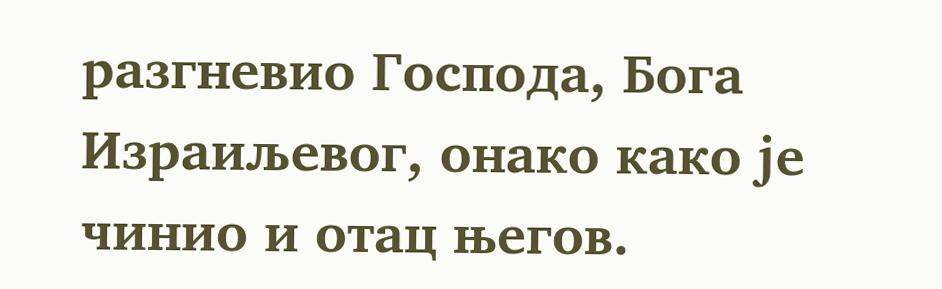разгневио Господа, Бога Израиљевог, онако како је чинио и отац његов.